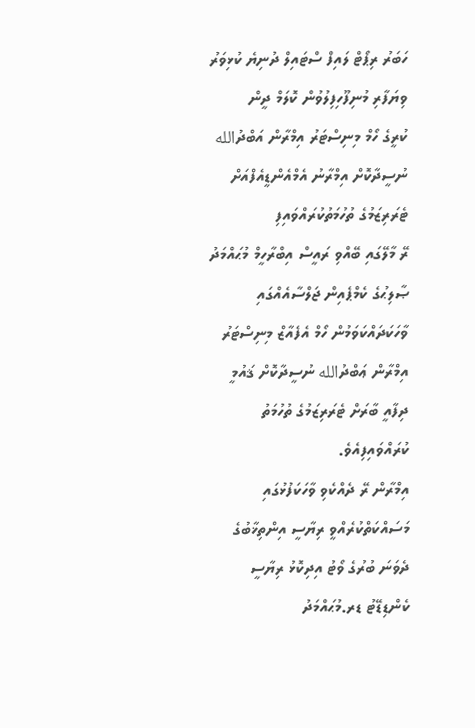ހަބަރު ރިޕޯޓް ލައިފް ސްޓައިލް ދުނިޔެ ކުޅިވަރު ވިޔަފާރި މުނިފޫހިފިލުވުން ކޮލަމް ދީން
ކުރީގެ ހޯމް މިނިސްޓަރު އިމްރާން އަބްދުالله
ނުސީދާކޮށް އިމްރާނު އެމްއެންޑީއެފްއަށް ޓެރަރިޒަމުގެ ތުހުމަތުކުރައްވައިފި
ރޭ މާލޭގައި ބޭއްވި ރައީސް އިބްރާހީމް މުޙައްމަދު ޞާލިޙުގެ ކެމްޕެއިން ޖަލްސާއެއްގައި ވާހަކަދައްކަވަމުން ހޯމް އެފެއާޒް މިނިސްޓަރު އިމްރާން ޢަބްދުالله ނުސީދާކޮށް ޤައުމީ ދިފާއީ ބާރަށް ޓެރަރިޒަމުގެ ތުހުމަތު ކުރައްވައިފިއެވެ.
އިމްރާން ރޭ ދެއްކެވި ވާހަކަފުޅުގައި މަސައްކަތްކުރެއްވީ ރިޔާސީ އިންތިޚާބުގެ ދެވަނަ ބުރުގެ ވޯޓު އިދިކޮޅު ރިޔާސީ ކެންޑިޑޭޓު ޑރ.މުޙައްމަދު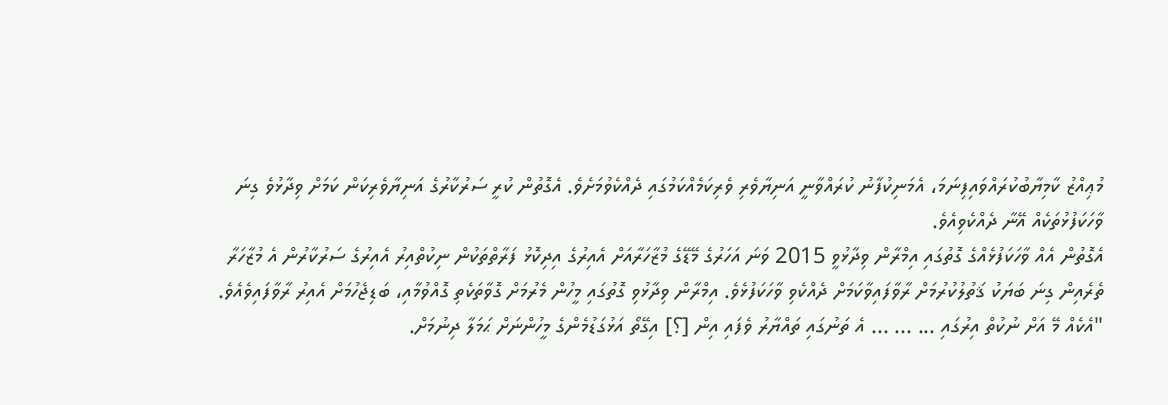މުޢިއްޒު ކާމިޔާބުކުރައްވައިފިނަމަ، އެމަނިކުފާނު ކުރައްވާނީ އަނިޔާވެރި ވެރިކަމެއްކަމުގައި ދެއްކެވުމަށެވެ. އެގޮތުން ކުރީ ސަރުކާރުގެ އަނިޔާވެރިކަން ކަމަށް ވިދާޅުވެ ގިނަ ވާހަކަފުޅުތަކެއް އޭނާ ދެއްކެވިއެވެ.
އެގޮތުން އެއް ވާހަކަފުޅެއްގެ ގޮތުގައި އިމްރާން ވިދާޅުވީ 2015 ވަނަ އަހަރުގެ މޭޑޭގެ މުޒާހަރާއަށް އެއިރުގެ އިދިކޮޅު ފަރާތްތަކުން ނިކުތްއިރު އެއިރުގެ ސަރުކާރުން އެ މުޒާހަރާ ތެރެއިން ގިނަ ބަޔަކު ޤަތުލުކުރުމަށް ރާވާފައިވާކަމަށް ދެއްކެވި ވާހަކަފުޅެވެ. އިމްރާން ވިދާޅުވި ގޮތުގައި މީހުން މެރުމަށް ގޮވާތަކެތި ގޮއްވުމާއި، ބަޑިޖެހުމަށް އެއިރު ރާވާފައިވެއެވެ.
"އެކެއް މޭ އަށް ނުކުތް އިރުގައި ... ... ... އެ ތަނުގައި ތައްޔާރު ވެފައި އިން [؟] އިގޭތޯ އަޅުގަޑުމެންގެ މީހުންނަށް ޙަމަލާ ދިނުމަށް.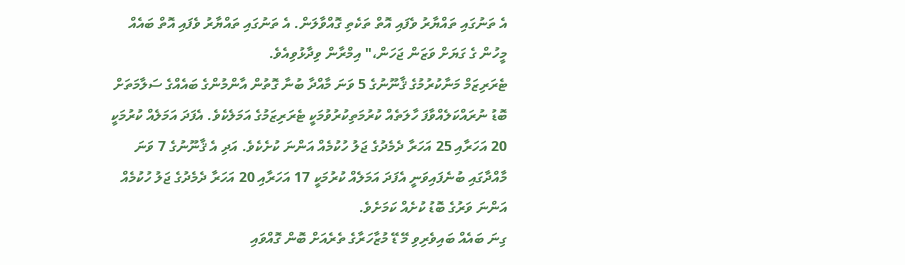އެ ތަނުގައި ތައްޔާރު ވެފައި އޮތް ތަކެތި ގޮއްވާލަން. އެ ތަނުގައި ތައްޔާރު ވެފައި އޮތް ބައެއް މީހުން ގެ ގަޔަށް ވަޒަން ޖަހަން،" އިމްރާން ވިދާޅުވިއެވެ.
ޓެރަރިޒަމް މަނާކުރުމުގެ ޤާނޫނުގެ 5 ވަނަ މާއްދާ ބުނާ ގޮތުން އާންމުންގެ ބައެއްގެ ސަލާމަތަށް ބޮޑު ނުރައްކަލެއްވާފަ ހާލަތެއް ކުރުމަތިކުރުވުމަކީ ޓެރަރިޒަމުގެ އަމަލެކެވެ. އެފަދަ އަމަލެއް ކުރުމަކީ 20 އަހަރާއި 25 އަހަރާ ދެމެދުގެ ޖަލު ހުކުމެއް އަންނަ ކުށެކެވެ. އަދި އެ ޤާނޫނުގެ 7 ވަނަ މާއްދާގައި ބުނެފައިވަނީ އެފަދަ އަމަލެއް ކުރުމަކީ 17 އަހަރާއި 20 އަހަރާ ދެމެދުގެ ޖަލު ހުކުމެއް އަންނަ ވަރުގެ ބޮޑު ކުށެއް ކަމަށެވެ.
ގިނަ ބައެއް ބައިވެރިވި މޭ ޑޭ މުޒާހަރާގެ ތެރެއަށް ބޮން ގޮއްވައި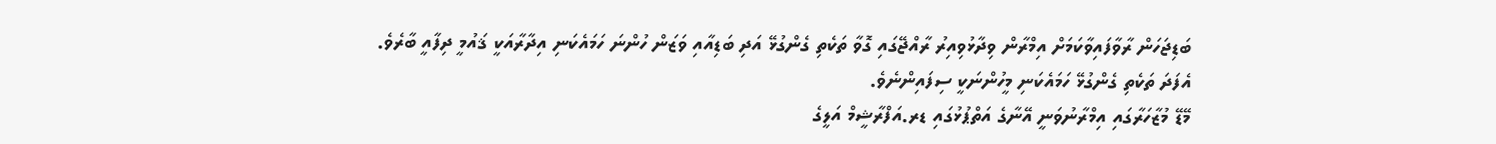ބަޑިޖަހަން ރާވާފައިވާކަމަށް އިމްރާން ވިދާޅުވިއިރު ރާއްޖޭގައި ގޮވާ ތަކެތި ގެންގުޅޭ އަދި ބަޑިއާއި ވަޒަން ހުންނަ ހަމައެކަނި އިދާރާއަކީ ޤައުމީ ދިފާއީ ބާރެވެ. އެފަދަ ތަކެތި ގެންގުޅޭ ހަމައެކަނި މީހުންނަކީ ސިފައިންނެވެ.
މޭޑޭ މުޒާހަރާގައި އިމްރާނުވަނީ އޭނާގެ އަތްޕުޅުގައި ޑރ.އަފްރާޝީމް އަލީގެ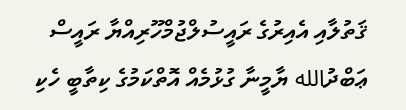ޤަތުލާއި އެއިރުގެ ރައީސުލްޖުމްހޫރިއްޔާ ރައީސް ޢަބްދުالله ޔާމީނާ ގުޅުމެއް އޮތްކަމުގެ ކިތާބީ ހެކި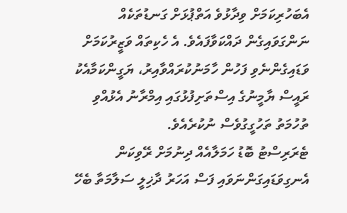އެބަހުރިކަމަށް ވިދާޅުވެ އަތްޕުޅަށް ގަނޑުތަކެއް ނަންގަވައިގެން ދައްކަވާފައެވެ. އެ ހެކިތައް ވަޒީރުކަމަށް ވަޑައިގެންނެވި ފަހުން ހާމަނުކުރައްވާއިރު، ޔަގީންކަމާއެކު ރައީސް ޔާމީނުގެ އިސްތަށިފުޅުގައި އިމްރާނު އެޅުއްވި ތުހުމަތު ތަހުގީގުވެސް ނުކުރެއެވެ.
ޓެރަރިސްޓު ބޮޑު ހަމަލާއެއް ދިނުމަށް ރޭވިކަން އެނގިވަޑައިގަންނަވައި ފަސް އަހަރު ދާޚިލީ ސަލާމަތާ ބެހޭ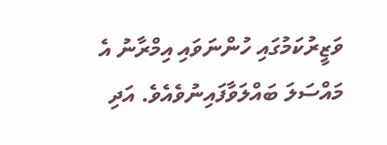ވަޒީރުކަމުގައި ހުންނަވައި އިމްރާނު އެ މައްސަލަ ބައްލަވާފައިނުވެއެވެ. އަދި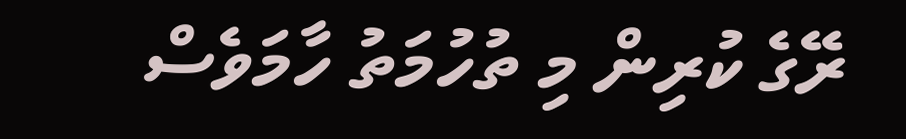ރޭގެ ކުރިން މި ތުހުމަތު ހާމަވެސް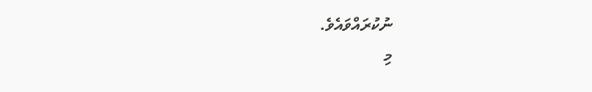ނުކުރައްވައެވެ.
މި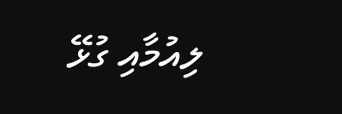ލިއުމާއި ގުޅޭ